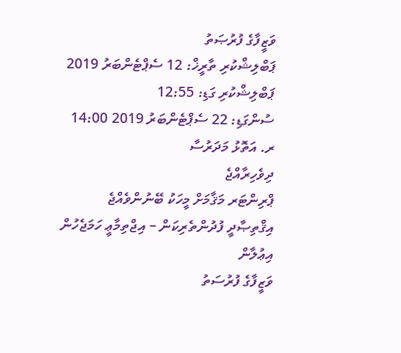ވަޒީފާގެ ފުރުޞަތު
ޕަބްލިޝްކުރި ތާރީޚް: 12 ސެޕްޓެންބަރު 2019
ޕަބްލިޝްކުރި ގަޑި: 12:55
ސުންގަޑި: 22 ސެޕްޓެންބަރު 2019 14:00
ރ. އަތޮޅު މަދަރުސާ
ދިވެހިރާއްޖެ
ޕްރިންޓަރ މަޤާމަށް މީހަކު ބޭނުންވެއްޖެ
އިޤްތިޞާދީ ފުދުންތެރިކަން – އިޖްތިމާޢީ ހަމަޖެހުން
އިޢުލާން
ވަޒީފާގެ ފުރުސަތު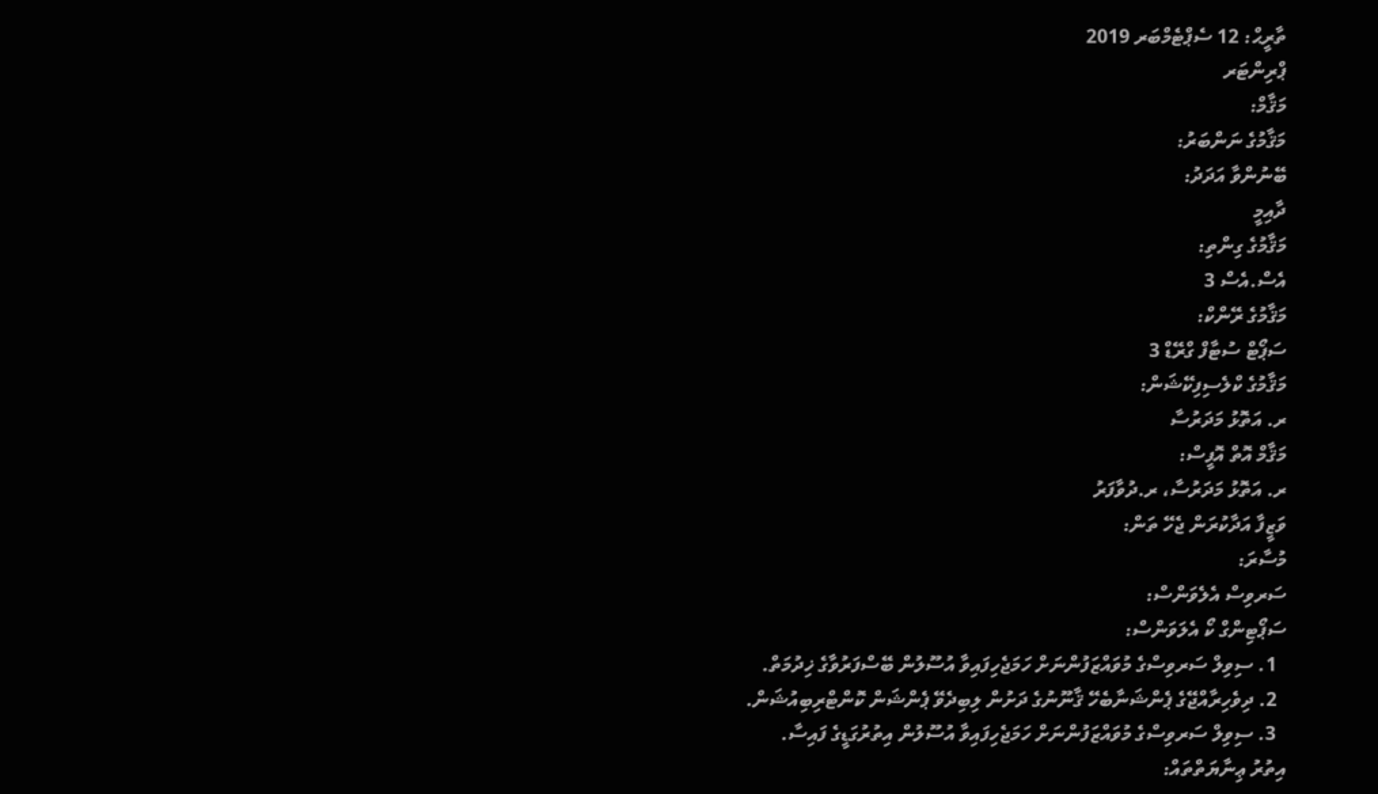ތާރީޙް: 12 ސެޕްޓެމްބަރ 2019
ޕްރިންޓަރ
މަޤާމް:
މަޤާމުގެ ނަންބަރު:
ބޭނުންވާ އަދަދު:
ދާއިމީ
މަޤާމުގެ ގިންތި:
އެސް.އެސް 3
މަޤާމުގެ ރޭންކް:
ސަޕޯޓް ސުޓާފް ގްރޭޑް 3
މަޤާމުގެ ކްލެސިފިކޭޝަން:
ރ. އަތޮޅު މަދަރުސާ
މަޤާމް އޮތް އޮފީސް:
ރ. އަތޮޅު މަދަރުސާ، ރ.ދުވާފަރު
ވަޒީފާ އަދާކުރަން ޖެހޭ ތަން:
މުސާރަ:
ސަރވިސް އެލެވަންސް:
ސަޕޯޓިންގް ކޯ އެލަވަންސް:
  1. ސިވިލް ސަރވިސްގެ މުވައްޒަފުންނަށް ހަމަޖެހިފައިވާ އުސޫލުން ބޭސްފަރުވާގެ ޚިދުމަތް.
  2. ދިވެހިރާއްޖޭގެ ޕެންޝަނާބެހޭ ޤާނޫނުގެ ދަށުން ލިބިދެވޭ ޕެންޝަން ކޮންޓްރިބިއުޝަން.
  3. ސިވިލް ސަރވިސްގެ މުވައްޒަފުންނަށް ހަމަޖެހިފައިވާ އުސޫލުން އިތުރުގަޑީގެ ފައިސާ.
އިތުރު ޢިނާޔަތްތައް: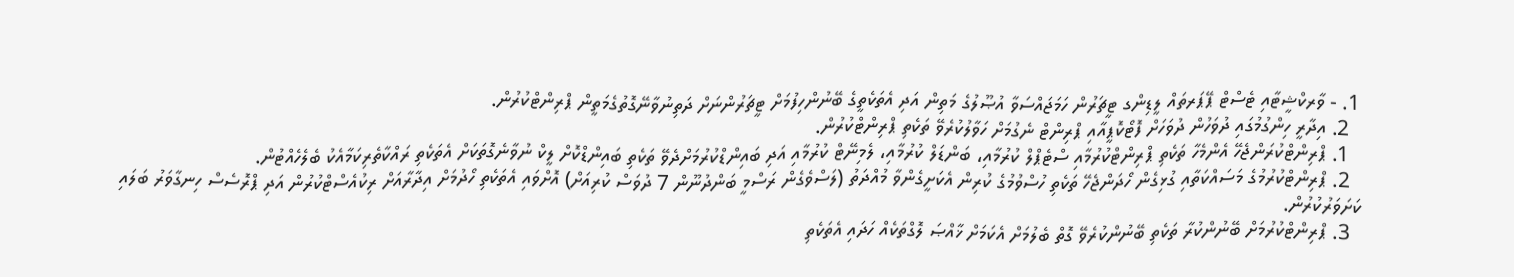1. - ވާރކްޝީޓާއި ޓެސްޓް ޕޭޕަރތައް ލީޑިންގ ޓީޗަރުން ހަމަޖައްސަވާ އުޞޫލުގެ މަތިން އަދި އެތަކެތީގެ ބޭނުންހިފުމަށް ޓީޗަރުންނަށް ދަތިނުވާނޭގޮތުގެމަތީން ޕްރިންޓްކުރުން.
  2. އިދާރީ ހިންގުމުގައި ދުވަހުން ދުވަހަށް ފޮޓޯކޮޕީއާއި ޕްރިންޓް ނެގުމަށް ހަވާލުކުރެވޭ ތަކެތި ޕްރިންޓްކުރުން.
  1. ޕްރިންޓްކުރަންޖެހޭ އެންމެހާ ތަކެތި ޕްރިންޓްކުރުމާއި ސްޓެޕްލް ކުރުމާއި، ބަންޑަލް ކުރުމާއި، ލެމިނޭޓް ކުރުމާއި އަދި ބައިންޑްކުރުމަށްދެވޭ ތަކެތި ބައިންޑްކޮށް ލީކް ނުވާނެގޮތަކަށް އެތަކެތި ރައްކާތެރިކަމާއެކު ބެލެހެއްޓުން.
  2. ޕްރިންޓްކުރުމުގެ މަސައްކަތާއި ގުޅިގެން ހޯދަންޖެހޭ ތަކެތި ހުސްވުމުގެ ކުރިން އެކަށީގެންވާ މުއްދަތު (ލަސްވެގެން ރަސްމީ ބަންދުނޫން 7 ދުވަސް ކުރިއަށް) އޮށްވައި އެތަކެތި ހޯދުމަށް އިދާރާއަށް ރިކުއެސްޓްކުރުން އަދި ޕްރޮސެސް ހިނގާވަރު ބަލައި ކަށަވަރުކުރުން.
  3. ޕްރިންޓްކުރުމަށް ބޭނުންކުރާ ތަކެތި ބޭނުންކުރެވޭ ގޮތް ބެލުމަށް އެކަމަށް ޚާއްޞަ ލޮގްތަކެއް ހަދައި އެތަކެތި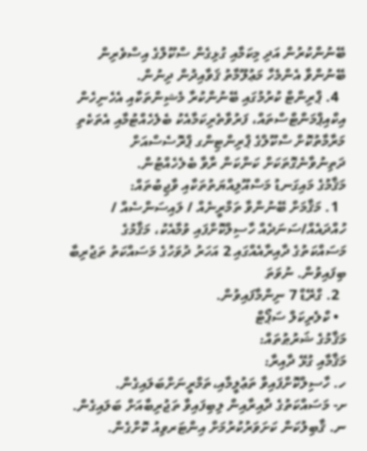ބޭނުންކުރުން އަދި މިކަމާއި ގުޅިގެން ސްކޫލްގެ އިސްވެރިން ބޭނުންވާ އެންމެހާ މަޢުލޫމާތު ޤަވާއިދުން ދިނުން.
  4. ޕްރިންޓް ކުރުމުގައި ބޭނުންކުރާ މެޝިންތަކާއި އެހެނިހެން އިކްއިޕްމަންޓްސްތައް، ފަރުވާތެރިކަމާއެކު ބެލެހެއްޓުމާއި އެތަކެތި މަރާމާތުކޮށް ސްކޫލްގެ ޕްރިންޓިންގ ޕްރޮސެސްއަށް ދަތިނުވާނެގޮތަކަށް ކަންކަން ރާވާ ބެލެހެއްޓުން.
މަޤާމުގެ މައިގަނޑު މަސްއޫލިއްޔަތުތަކާއި ވާޖިބުތައް:
  1. މަޤާމަށް ބޭނުންވާ ތަމްރީނެއް / ލައިސަންސެއް / ހުއްދައެއް/ސަނަދެއް ހާސިލްކޮށްފައި ވުމާއެކު، މަޤާމުގެ މަސައްކަތުގެ ދާއިރާއެއްގައި 2 އަހަރު ދުވަހުގެ މަސައްކަތު ތަޖުރިބާ ބިފައިވުން. ނުވަތަ
  2. ގްރޭޑް 7 ނިންމާފައިވުން.
  • ކްލެރިކަލް ސަޕޯޓް
މަޤާމުގެ ޝަރުޠުތައް:
މަޤާމާއި ގުޅޭ ދާއިރާ:
ހ. ހާސިލްކޮށްފައިވާ ތަޢުލީމާއި،ތަމްރީނަށްބަލައިގެން.
ށ- މަސައްކަތުގެ ދާއިރާއިން ލިބިފައިވާ ތަޖުރިބާއަށް ބަލައިގެން.
ނ. ޤާބިލުކަން ކަށަވަރުކުރުމަށް އިންޓަރވިއު ކޮށްގެން.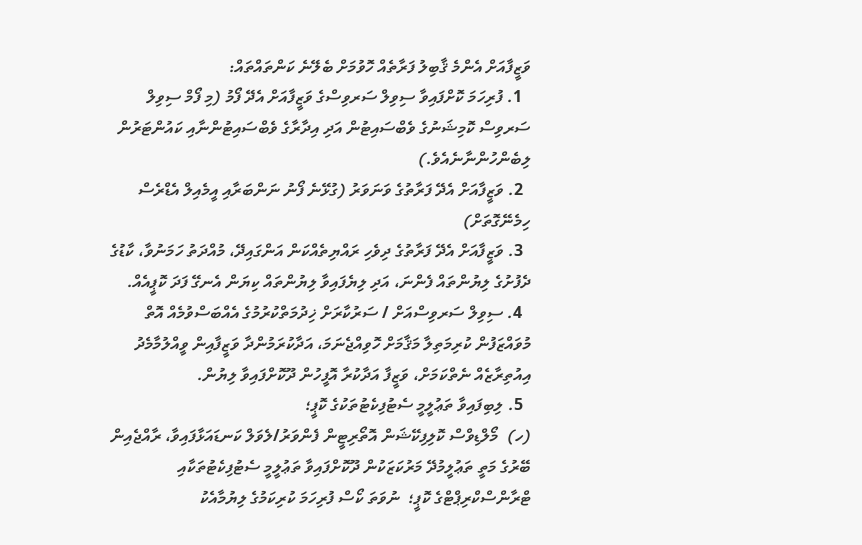ވަޒީފާއަށް އެންމެ ޤާބިލު ފަރާތެއް ހޮވުމަށް ބެލޭނެ ކަންތައްތައް:
  1. ފުރިހަމަ ކޮށްފައިވާ ސިވިލް ސަރވިސްގެ ވަޒީފާއަށް އެދޭ ފޯމު (މި ފޯމް ސިވިލް ސަރވިސް ކޮމިޝަނުގެ ވެބްސައިޓުން އަދި އިދާރާގެ ވެބްސައިޓުންނާއި ކައުންޓަރުން ލިބެންހުންނާނެއެވެ.)
  2. ވަޒީފާއަށް އެދޭ ފަރާތުގެ ވަނަވަރު (ގުޅޭނެ ފޯނު ނަންބަރާއި އީމެއިލް އެޑްރެސް ހިމެނޭގޮތަށް)
  3. ވަޒީފާއަށް އެދޭ ފަރާތުގެ ދިވެހި ރައްޔިތެއްކަން އަންގައިދޭ، މުއްދަތު ހަމަނުވާ، ކާޑުގެ ދެފުށުގެ ލިޔުންތައް ފެންނަ، އަދި ލިޔެފައިވާ ލިޔުންތައް ކިޔަން އެނގޭ ފަދަ ކޮޕީއެއް.
  4. ސިވިލް ސަރވިސްއަށް / ސަރުކާރަށް ޚިދުމަތްކުރުމުގެ އެއްބަސްވުމެއް އޮތް މުވައްޒަފުން ކުރިމަތިލާ މަޤާމަށް ހޮވިއްޖެނަމަ، އަދާކުރަމުންދާ ވަޒީފާއިން ވީއްލުމާމެދު އިއުތިރާޒެއް ނެތްކަމަށް، ވަޒީފާ އަދާކުރާ އޮފީހުން ދޫކޮށްފައިވާ ލިޔުން.
  5. ލިބިފައިވާ ތަޢުލީމީ ސެޓުފިކެޓުތަކުގެ ކޮޕީ؛
(ހ)  މޯލްޑިވްސް ކޮލިފިކޭޝަން އޮތޯރިޓީން ފެންވަރު/ލެވަލް ކަނޑައަޅާފައިވާ، ރާއްޖެއިން ބޭރުގެ މަތީ ތަޢުލީމުދޭ މަރުކަޒަކުން ދޫކޮށްފައިވާ ތަޢުލީމީ ސެޓުފިކެޓުތަކާއި ޓްރާންސްކްރިޕްޓްގެ ކޮޕީ؛  ނުވަތަ ކޯސް ފުރިހަމަ ކުރިކަމުގެ ލިޔުމާއެކު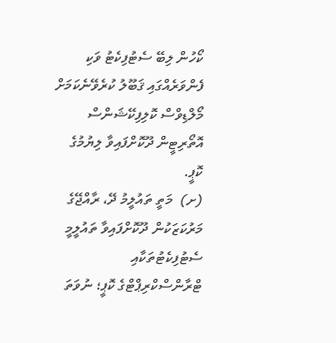ކޯހުން ލިބޭ ސެޓުފިކެޓު ވަކި ފެންވަރެއްގައި ޤަބޫލު ކުރެވޭނެކަމަށް މޯލްޑިވްސް ކޮލިފިކޭޝަންސް އޮތޯރިޓީން ދޫކޮށްފައިވާ ލިޔުމުގެ ކޮޕީ.
(ށ)  މަތީ ތައުލީމު ދޭ، ރާއްޖޭގެ މަރުކަޒަކުން ދޫކޮށްފައިވާ ތައުލީމީ ސެޓުފިކެޓުތަކާއި ޓްރާންސްކްރިޕްޓްގެ ކޮޕީ؛ ނުވަތަ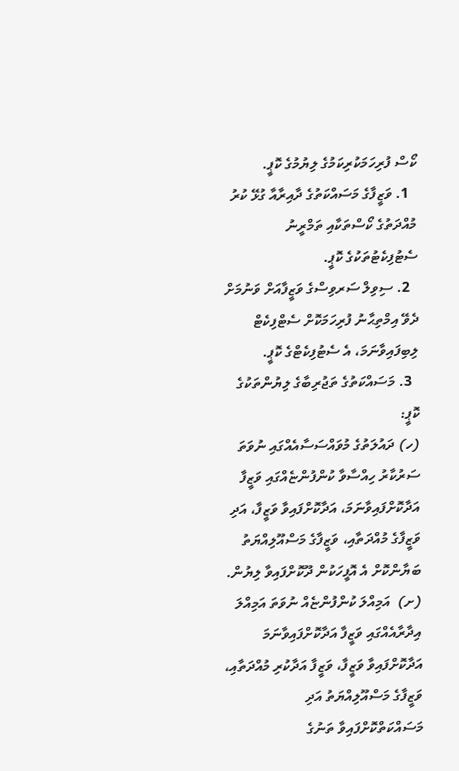ކޯސް ފުރިހަމަކުރިކަމުގެ ލިޔުމުގެ ކޮޕީ.
  1. ވަޒީފާގެ މަސައްކަތުގެ ދާއިރާއާ ގުޅޭ ކުރު މުއްދަތުގެ ކޯސްތަކާއި ތަމްރީނު ސެޓުފިކެޓުތަކުގެ ކޮޕީ.
  2. ސިވިލް ސަރވިސްގެ ވަޒީފާއަށް ވަނުމަށް ދެވޭ އިމްތިޙާނު ފުރިހަމަކޮށް ސެޓްފިކެޓް ލިބިފައިވާނަމަ، އެ ސެޓުފިކެޓްގެ ކޮޕީ.
  3. މަސައްކަތުގެ ތަޖުރިބާގެ ލިޔުންތަކުގެ ކޮޕީ:
(ހ) ދައުލަތުގެ މުވައްސަސާއެއްގައި ނުވަތަ ސަރުކާރު ހިއްސާވާ ކުންފުންޏެއްގައި ވަޒީފާ އަދާކޮށްފައިވާނަމަ، އަދާކޮށްފައިވާ ވަޒީފާ، އަދި ވަޒީފާގެ މުއްދަތާއި، ވަޒީފާގެ މަސްއޫލިއްޔަތު ބަޔާންކޮށް އެ އޮފީހަކުން ދޫކޮށްފައިވާ ލިޔުން.
(ށ)  އަމިއްލަ ކުންފުންޏެއް ނުވަތަ އަމިއްލަ އިދާރާއެއްގައި ވަޒީފާ އަދާކޮށްފައިވާނަމަ އަދާކޮށްފައިވާ ވަޒީފާ، ވަޒީފާ އަދާކުރި މުއްދަތާއި، ވަޒީފާގެ މަސްއޫލިއްޔަތު އަދި މަސައްކަތްކޮށްފައިވާ ތަނުގެ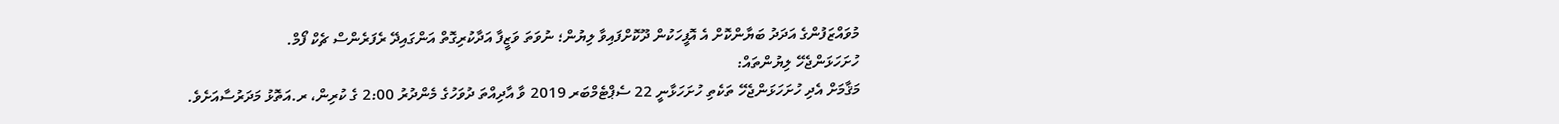މުވައްޒަފުންގެ އަދަދު ބަޔާންކޮށް އެ އޮފީހަކުން ދޫކޮށްފައިވާ ލިޔުން؛ ނުވަތަ ވަޒީފާ އަދާކުރިގޮތް އަންގައިދޭ ރެފަރެންސް ޗެކް ފޯމް.
ހުށަހަޅަންޖެހޭ ލިޔުންތައް:
މަޤާމަށް އެދި ހުށަހަޅަންޖެހޭ ތަކެތި ހުށަހަޅާނީ 22 ސެޕްޓެމްބަރ 2019 ވާ އާދިއްތަ ދުވަހުގެ މެންދުރު 2:00 ގެ ކުރިން، ރ.އަތޮޅު މަދަރުސާއަށެވެ.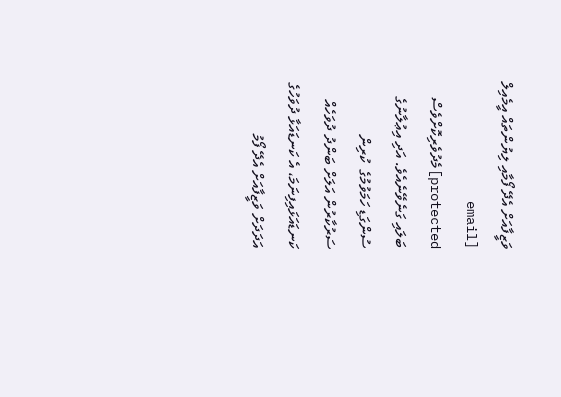ވަޒީފާއަށް އެދޭ ފޯމާއި ލިޔުންތައް އީމެއިލް [email protected]މެދުވެރިކޮށްވެސް ބަލައި ގަނެވޭނެއެވެ. އަދި އިޢުލާނުގެ ސުންގަޑި ހަމަވުމުގެ  ކުރިން ސަރުކާރުން އަލަށް ބަންދު ދުވަހެއް ކަނޑައަޅައިފިނަމަ، އެ ކަނޑައަޅާ ދުވަހުގެ އަދަދަށް ވަޒީފާއަށް އެދޭ ފޯމު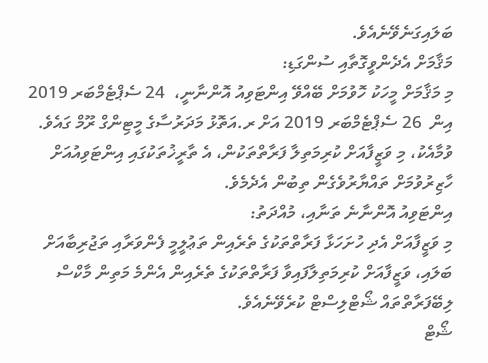ބަލައިގަނެވޭނެއެވެ.
މަޤާމަށް އެދެންވީގޮތާއި ސުންގަޑި:
މި މަޤާމަށް މީހަކު ހޮވުމަށް ބޭއްވޭ އިންޓަވިއު އޮންނާނީ،  24 ސެޕްޓެމްބަރ 2019 އިން  26 ސެޕްޓެމްބަރ 2019 އަށް ރ.އަތޮޅު މަދަރުސާގެ މީޓިންގް ރޫމް ގައެވެ. ވުމާއެކު، މި ވަޒީފާއަށް ކުރިމަތިލާ ފަރާތްތަކުން، އެ ތާރީޚުތަކުގައި އިންޓަވިއުއަށް ހާޒިރުވުމަށް ތައްޔާރުވެގެން ތިބުން އެދެމެވެ.
އިންޓަވިއު އޮންނާނެ ތަނާއި، މުއްދަތު:
މި ވަޒީފާއަށް އެދި ހުށަހަޅާ ފަރާތްތަކުގެ ތެރެއިން ތަޢުލީމީ ފެންވަރާއި ތަޖުރިބާއަށް ބަލައި، ވަޒީފާއަށް ކުރިމަތިލާފައިވާ ފަރާތްތަކުގެ ތެރެއިން އެންމެ މަތިން މާކްސް ލިބޭފަރާތްތައް ޝޯޓްލިސްޓް ކުރެވޭނެއެވެ.
ޝޯޓް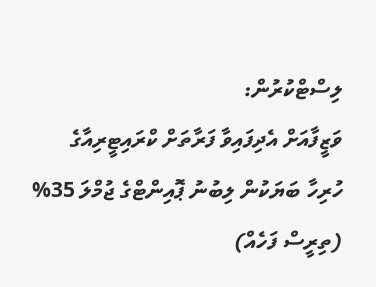ލިސްޓްކުރުން:
ވަޒީފާއަށް އެދިފައިވާ ފަރާތަށް ކްރައިޓީރިއާގެ ހުރިހާ ބަޔަކުން ލިބުނު ޕޮއިންޓްގެ ޖުމްލަ 35% (ތިރީސް ފަހެއް)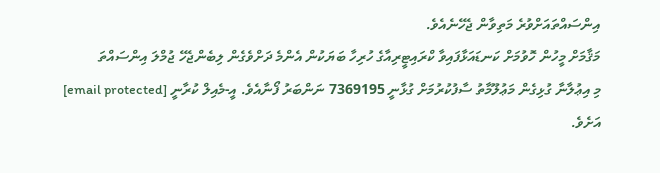އިންސައްތައަށްވުރެ މަތިވާން ޖެހޭނެއެވެ.
މަޤާމަށް މީހުން ހޮވުމަށް ކަނޑައަޅާފައިވާ ކްރައިޓީރިއާގެ ހުރިހާ ބަޔަކުން އެންމެ ދަށްވެގެން ލިބެންޖެހޭ ޖުމްލަ އިންސައްތަ
މި އިޢުލާނާ ގުޅިގެން މަޢުލޫމާތު ސާފުކުރުމަށް ގުޅާނީ 7369195 ނަންބަރު ފޯނާއެވެ. އީ-މެއިލް ކުރާނީ [email protected]  އަށެވެ.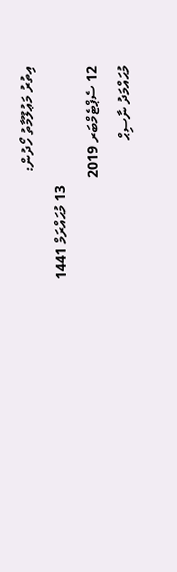އިތުރު މަޢުލޫމާތު ހޯދުން:
                                 13 މުޙައްރަމް 1441
12 ސެޕްޓެމްބަރ 2019
މުޙައްމަދު ނާސިޙް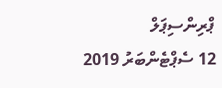ޕްރިންސިޕަލް
12 ސެޕްޓެންބަރު 2019